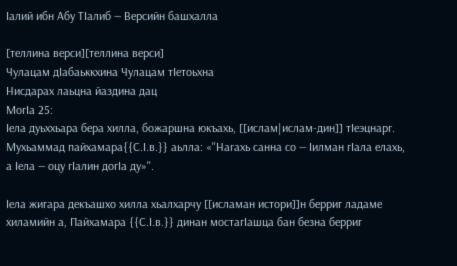Ӏалий ибн Абу ТӀалиб — Версийн башхалла

[теллина верси][теллина верси]
Чулацам дӀабаьккхина Чулацам тӀетоьхна
Нисдарах лаьцна йаздина дац
МогӀа 25:
Ӏела дуьххьара бера хилла, божаршна юкъахь, [[ислам|ислам-дин]] тӀеэцнарг. Мухьаммад пайхамара{{С.Ӏ.в.}} аьлла: «''Нагахь санна со — Ӏилман гӀала елахь, а Ӏела — оцу гӀалин догӀа ду»''.

Ӏела жигара декъашхо хилла хьалхарчу [[исламан истори]]н берриг ладаме хиламийн а, Пайхамара {{С.Ӏ.в.}} динан мостагӀашца бан безна берриг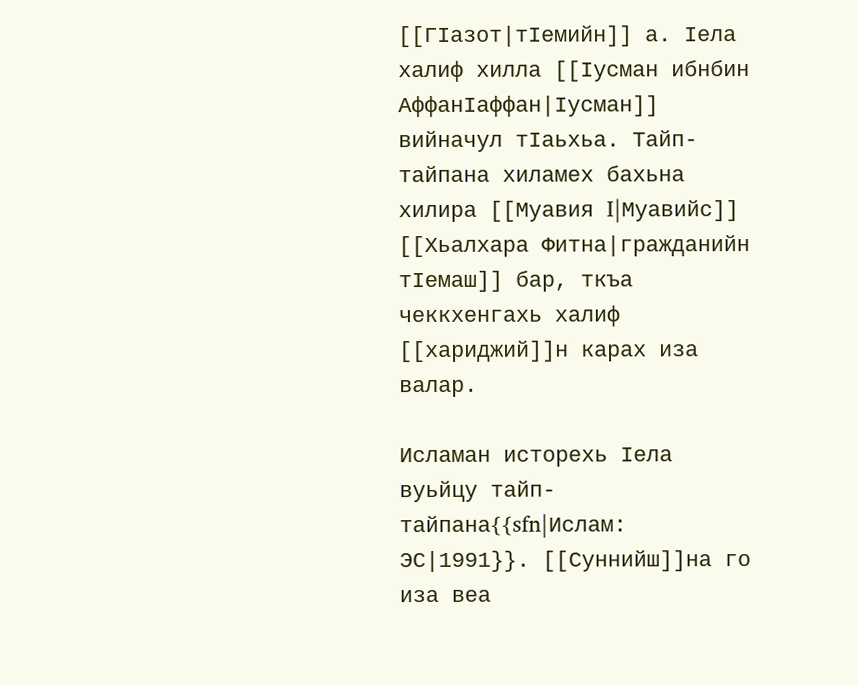[[ГӀазот|тӀемийн]] а. Ӏела халиф хилла [[Ӏусман ибнбин АффанӀаффан|Ӏусман]] вийначул тӀаьхьа. Тайп-тайпана хиламех бахьна хилира [[Муавия I|Муавийс]] [[Хьалхара Фитна|гражданийн тӀемаш]] бар, ткъа чеккхенгахь халиф [[хариджий]]н карах иза валар.

Исламан исторехь Ӏела вуьйцу тайп-тайпана{{sfn|Ислам: ЭС|1991}}. [[Суннийш]]на го иза веа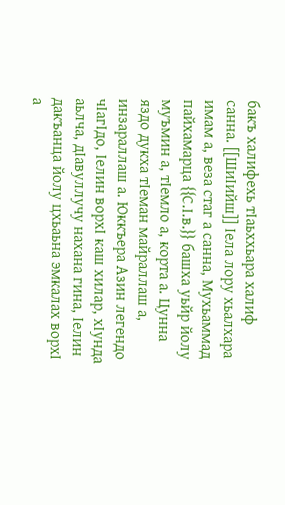бакъ халифехь тӀаьххьара халиф санна. [[ШиӀийш]] Ӏела лору хьалхара имам а, веза стаг а санна, Мухьаммад пайхамарца {{С.Ӏ.в.}} башха уьйр йолу муъмин а, тӀемло а, корта а. Цунна яздо дукха тӀеман майраллаш а, инзараллаш а. Юккъера Азин легендо чӀагӀдо, Ӏелин ворхӀ каш хилар, хӀунда аьлча, дӀавуллучу нахана гина, Ӏелин дакъанца йолу цхьаьна эмкалах ворхӀ а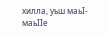хилла, уьш маьӀ-маьӀӀе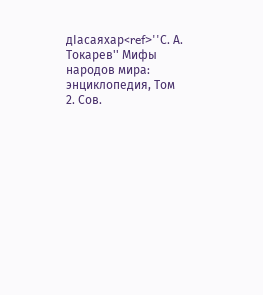дӀасаяхар<ref>''С. А. Токарев'' Мифы народов мира: энциклопедия, Том 2. Сов.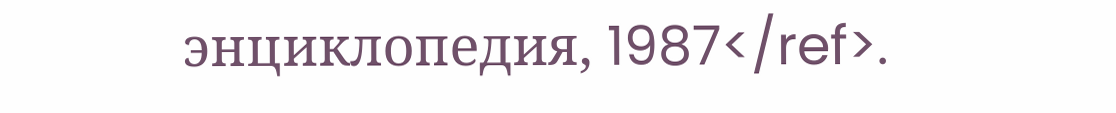энциклопедия, 1987</ref>.